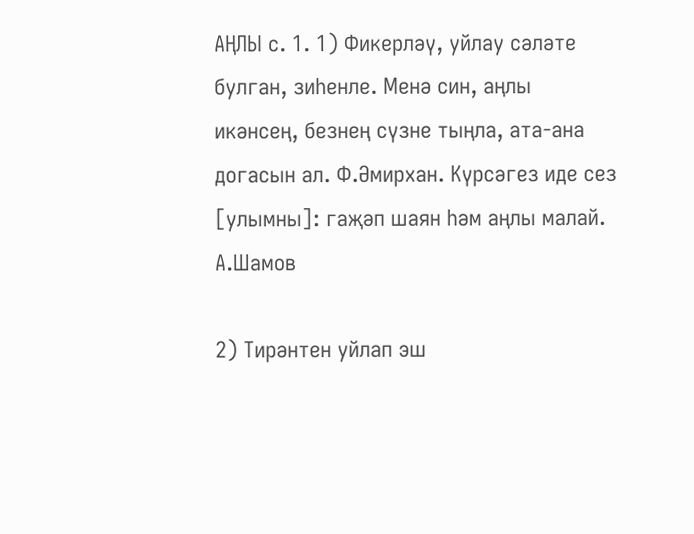АҢЛЫ с. 1. 1) Фикерләү, уйлау сәләте булган, зиһенле. Менә син, аңлы икәнсең, безнең сүзне тыңла, ата-ана догасын ал. Ф.Әмирхан. Күрсәгез иде сез [улымны]: гаҗәп шаян һәм аңлы малай. А.Шамов

2) Тирәнтен уйлап эш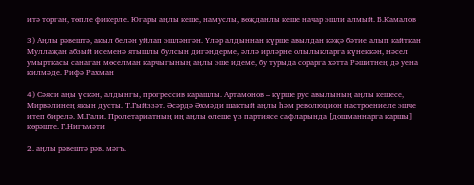итә торган, төпле фикерле. Югары аңлы кеше, намуслы, вөҗданлы кеше начар эшли алмый. Б.Камалов

3) Аңлы рәвештә, акыл белән уйлап эшләнгән. Үләр алдыннан күрше авылдан кәҗә бәтие алып кайткан Муллаҗан абзый исеменә ятышлы булсын дигәндерме, әллә ирләрне олылыкларга күнеккән, нәсел умырткасы санаган мөселман карчыгының аңлы эше идеме, бу турыда сорарга хәтта Рәшитнең дә уена килмәде. Рифә Рахман

4) Сәяси аңы үскән, алдынгы, прогрессив карашлы. Артамонов – күрше рус авылының аңлы кешесе, Мирвәлинең якын дусты. Т.Гыйззәт. Әсәрдә Әхмәди шактый аңлы һәм революцион настроениеле эшче итеп бирелә. М.Гали. Пролетариатның иң аңлы өлеше үз партиясе сафларында [дошманнарга каршы] көрәште. Г.Нигъмәти

2. аңлы рәвештә рәв. мәгъ.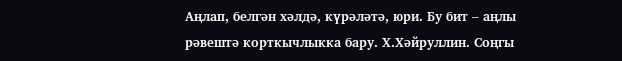Аңлап, белгән хәлдә, күрәләтә, юри. Бу бит – аңлы рәвештә корткычлыкка бару. Х.Хәйруллин. Соңгы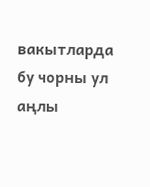вакытларда бу чорны ул аңлы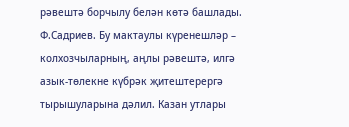рәвештә борчылу белән көтә башлады. Ф.Садриев. Бу мактаулы күренешләр – колхозчыларның, аңлы рәвештә, илгә азык-төлекне күбрәк җитештерергә тырышуларына дәлил. Казан утлары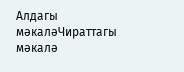Алдагы мәкаләЧираттагы мәкалә